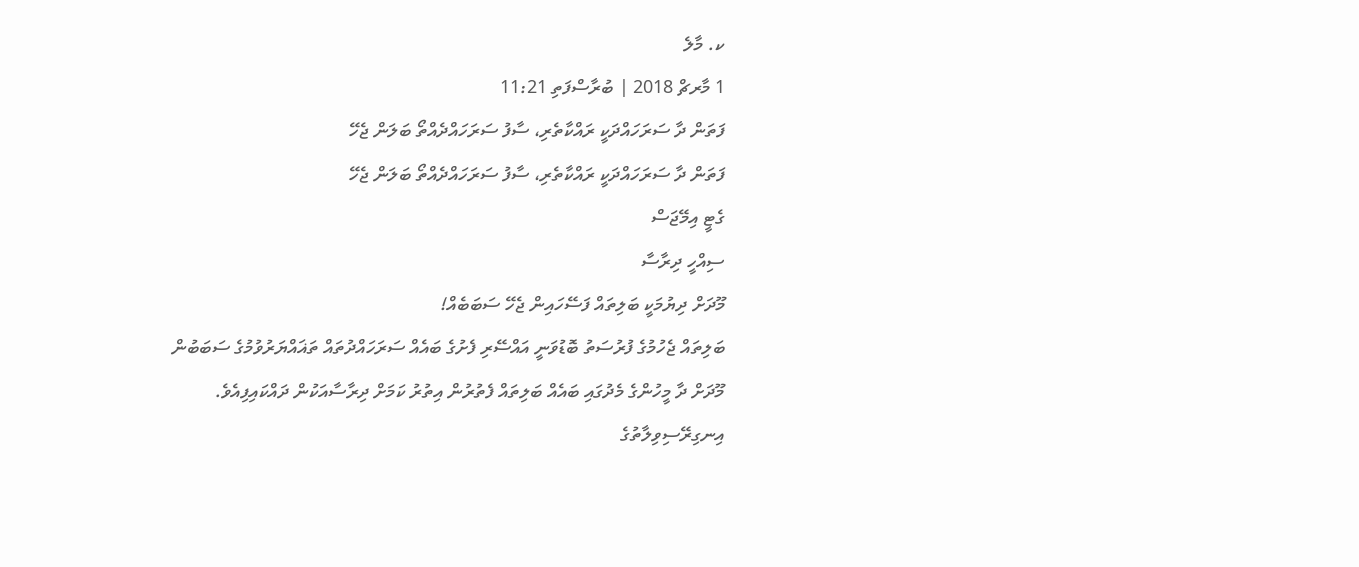ކ. މާލެ
1 މާރޗް 2018 | ބުރާސްފަތި 11:21
ފަތަން ދާ ސަރަހައްދަކީ ރައްކާތެރި، ސާފު ސަރަހައްދެއްތޯ ބަލަން ޖެހޭ
ފަތަން ދާ ސަރަހައްދަކީ ރައްކާތެރި، ސާފު ސަރަހައްދެއްތޯ ބަލަން ޖެހޭ
ގެޓީ އިމޭޖަސް
ސިއްހީ ދިރާސާ
މޫދަށް ދިޔުމަކީ ބަލިތައް ފަސޭހައިން ޖެހޭ ސަބަބެއް!
ބަލިތައް ޖެހުމުގެ ފުރުސަތު ބޮޑުވަނީ އައްސޭރި ފެށުގެ ބައެއް ސަރަހައްދުތައް ތަޣައްޔަރުވުމުގެ ސަބަބުން
މޫދަށް ދާ މީހުންގެ މެދުގައި ބައެއް ބަލިތައް ފެތުރުން އިތުރު ކަމަށް ދިރާސާއަކުން ދައްކައިފިއެވެ.
އިނގިރޭސިވިލާތުގެ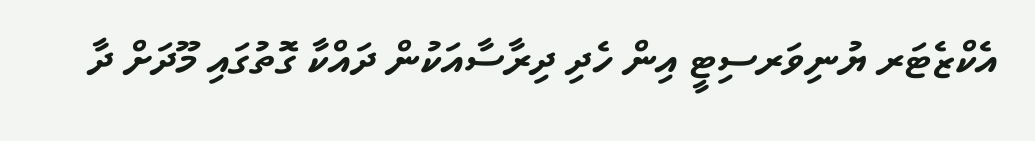އެކްޒެޓަރ ޔުނިވަރސިޓީ އިން ހެދި ދިރާސާއަކުން ދައްކާ ގޮތުގައި މޫދަށް ދާ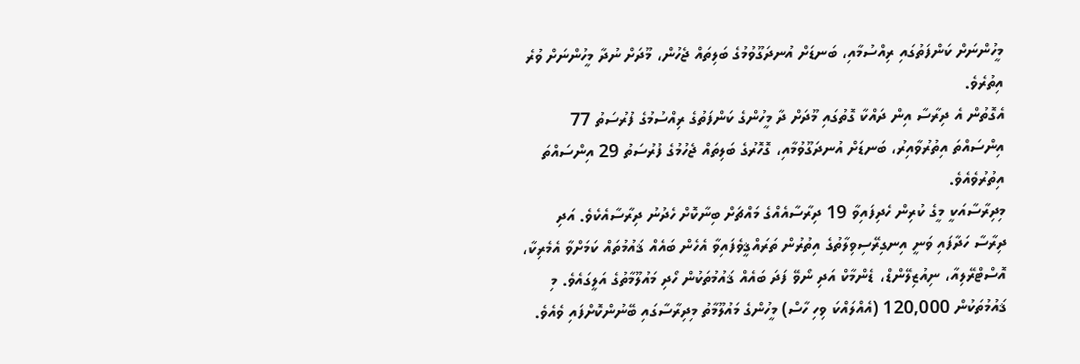މީހުންނަށް ކަންފަތުގައި ރިއްސުމާއި، ބަނޑަށް އުނދަގޫވުމުގެ ބަލިތައް ޖެހުން، މޫދަށް ނުދާ މީހުންނަށް ވުރެ އިތުރެވެ.
އެގޮތުން އެ ދިރާސާ އިން ދައްކާ ގޮތުގައި މޫދަށް ދާ މީހުންގެ ކަންފަތުގެ ރިއްސުމުގެ ފުރުސަތު 77 އިންސައްތަ އިތުރުވާއިރު، ބަނޑަށް އުނދަގޫވުމާއި، ގޮހޮރުގެ ބަލިތައް ޖެހުމުގެ ފުރުސަތު 29 އިންސައްތަ އިތުރުވެއެވެ.
މިދިރާސާއަކީ މީގެ ކުރިން ހެދިފައިވާ 19 ދިރާސާއެއްގެ މައްޗަށް ބިނާކޮށް ހެދުނު ދިރާސާއެކެވެ. އަދި ދިރާސާ ހަދާފައި ވަނީ އިނގިރޭސިވިލާތުގެ އިތުރުން ތަރައްޤީވެފައިވާ އެހެން ބައެއް ޤައުމުތައް ކަމަށްވާ އެމެރިކާ، އޮސްޓްރޭލިއާ، ނިއުޒިލޭންޑް، ޑެންމާކް އަދި ނޯވޭ ފަދަ ބައެއް ޤައުމުތަކުން ހޯދި މައުލޫމާތުގެ އަލީގައެވެ. މި ޤައުމުތަކުން 120,000 (އެއްލައްކަ ވިހި ހާސް) މީހުންގެ މައުލޫމާތު މިދިރާސާގައި ބޭނުންކޮށްފައި ވެއެވެ.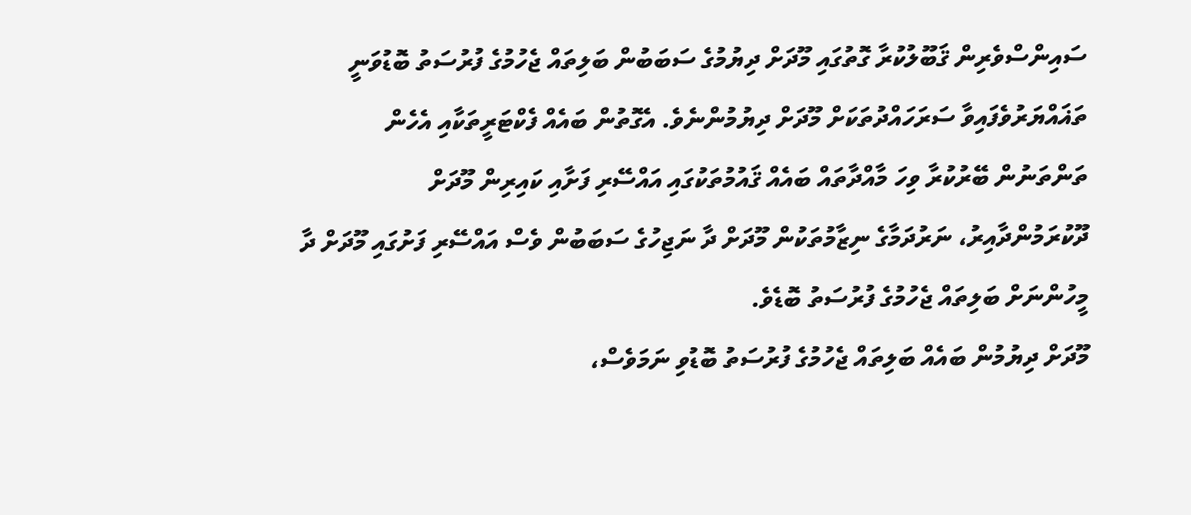ސައިންސްވެރިން ޤަބޫލުކުރާ ގޮތުގައި މޫދަށް ދިޔުމުގެ ސަބަބުން ބަލިތައް ޖެހުމުގެ ފުރުސަތު ބޮޑުވަނީ ތަޣައްޔަރުވެފައިވާ ސަރަހައްދުތަކަށް މޫދަށް ދިޔުމުންނެވެ. އެގޮތުން ބައެއް ފެކްޓަރީތަކާއި އެހެން ތަންތަނުން ބޭރުކުރާ ވިހަ މާއްދާތައް ބައެއް ޤައުމުތަކުގައި އައްސޭރި ފަށާއި ކައިރިން މޫދަށް ދޫކުރަމުންދާއިރު، ނަރުދަމާގެ ނިޒާމުތަކުން މޫދަށް ދާ ނަޖިހުގެ ސަބަބުން ވެސް އައްސޭރި ފަށުގައި މޫދަށް ދާ މީހުންނަށް ބަލިތައް ޖެހުމުގެ ފުރުސަތު ބޮޑެވެ.
މޫދަށް ދިޔުމުން ބައެއް ބަލިތައް ޖެހުމުގެ ފުރުސަތު ބޮޑުވި ނަމަވެސް،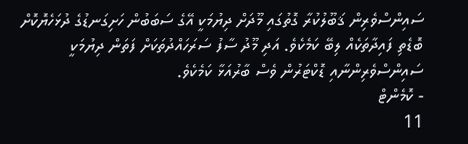ސައިންސްވެރިން ޤަބޫލުކުރާ ގޮތުގައި މޫދަށް ދިޔުމަކީ އޭގެ ސަބަބުން ހަށިގަނޑުގެ ދުޅަހެޔޮކޮށް ބޮޑެތި ފައިދާތަކެއް ލިބޭ ކަމެކެވެ. އަދި މޫދު ސާފު ސަރަހައްދުތަކަށް ފަތަން ދިޔުމަކީ ސައިންސްވެރިންނާއި ޑޮކްޓަރުން ވެސް ބާރުއަޅާ ކަމެކެވެ.
- ކޮމެންޓް
11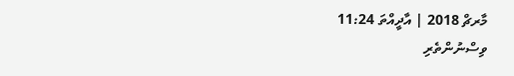މާރޗް 2018 | އާދީއްތަ 11:24
ވިސްނުންތެރި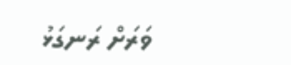ވަރަށް ރަނގަޅު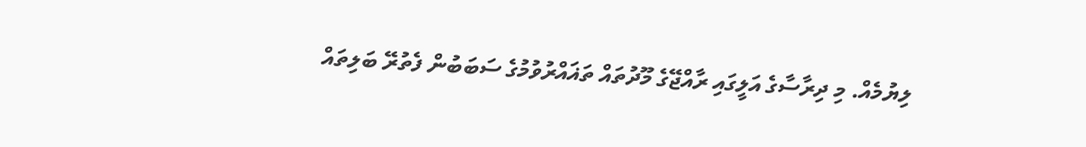ލިޔުމެއް. މި ދިރާސާގެ އަލީގައި ރާއްޖޭގެ މޫދުތައް ތަޣައްރުވުމުގެ ސަބަބުން ފެތުރޭ ބަލިތައް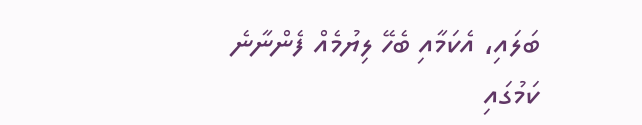ބަލައި، އެކަމާއި ބެހޭ ލިޔުމެއް ފެންނާނެ ކަމުގައި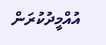އުއްމީދުކުރަން